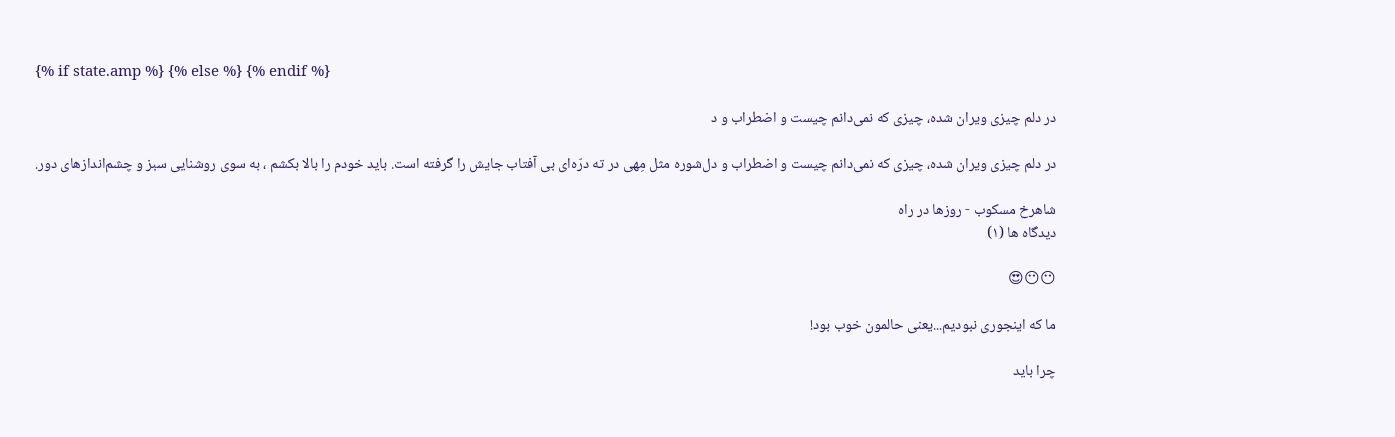{% if state.amp %} {% else %} {% endif %}

در دلم چیزی ویران شده، چیزی که نمی‌دانم چیست و اضطراب و د

در دلم چیزی ویران شده، چیزی که نمی‌دانم چیست و اضطراب و دل‌شوره مثل مِهی در ته درّه‌ای بی‌ آفتاب جایش را گرفته است. باید خودم را بالا بکشم ، به‌ سوی روشنایی سبز و چشم‌اندازهای دور.

شاهرخ مسکوب - روزها در راه
دیدگاه ها (۱)

😶😶😍

ما که اینجوری نبودیم...یعنی حالمون خوب بود!

چرا باید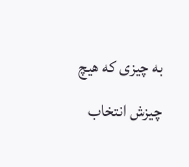به چیزی که هیچ چیزش انتخاب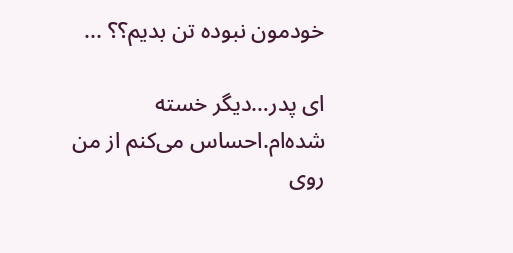خودمون نبوده تن بدیم؟؟ ...

ای پدر…دیگر خسته شده‌ام.احساس می‌کنم از من روی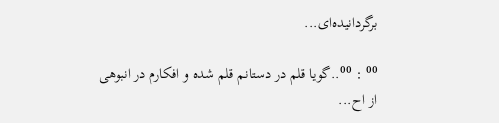برگردانیده‌ای...

⁰⁰ : ⁰⁰..گویا قلم در دستانم قلم شده و افکارم در انبوهی از اح...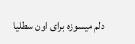دلم میسوزه برای اون سطلیا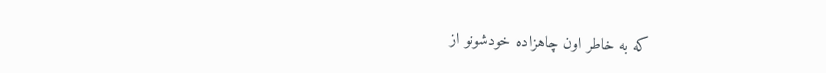که به خاطر اون چاهزاده خودشونو از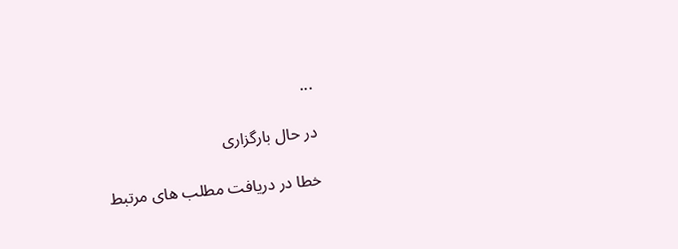...

در حال بارگزاری

خطا در دریافت مطلب های مرتبط